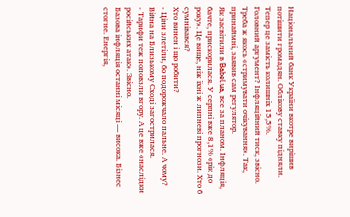Національний банк України вкотре вирішив потішити громадян. Облікову ставку підняли. Тепер це замість колишніх 15,5%.
Головний аргумент? Інфляційний тиск, звісно. Треба ж якось «стримувати очікування». Так, принаймні, заявив сам регулятор.
Як засвітили в Babel.ua, все за планом. Інфляція, бачте, прискорилася. У серпні вже 8,1% «рік до року». Це вище, ніж їхні ж липневі прогнози. Хто б сумнівався?
Хто винен і що робити?
- Ціни злетіли, бо подорожчало пальне. А чому? Війна на Близькому Сході загострилася.
- Тарифи теж поповзли вгору. А це вже «наслідки російських атак». Звісно.
Базова інфляція останні місяці — висока. Бізнес стогне. Енергія,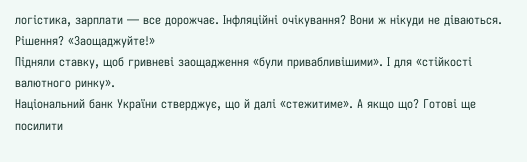логістика, зарплати — все дорожчає. Інфляційні очікування? Вони ж нікуди не діваються.
Рішення? «Заощаджуйте!»
Підняли ставку, щоб гривневі заощадження «були привабливішими». І для «стійкості валютного ринку».
Національний банк України стверджує, що й далі «стежитиме». А якщо що? Готові ще посилити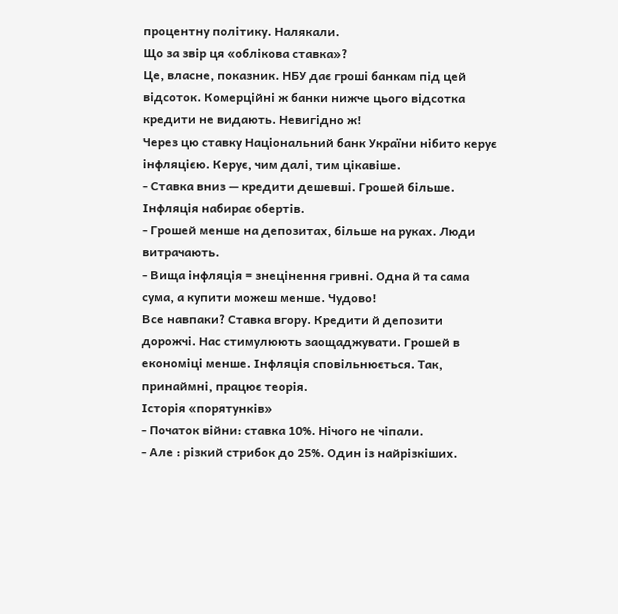процентну політику. Налякали.
Що за звір ця «облікова ставка»?
Це, власне, показник. НБУ дає гроші банкам під цей відсоток. Комерційні ж банки нижче цього відсотка кредити не видають. Невигідно ж!
Через цю ставку Національний банк України нібито керує інфляцією. Керує, чим далі, тим цікавіше.
- Ставка вниз — кредити дешевші. Грошей більше. Інфляція набирає обертів.
- Грошей менше на депозитах, більше на руках. Люди витрачають.
- Вища інфляція = знецінення гривні. Одна й та сама сума, а купити можеш менше. Чудово!
Все навпаки? Ставка вгору. Кредити й депозити дорожчі. Нас стимулюють заощаджувати. Грошей в економіці менше. Інфляція сповільнюється. Так, принаймні, працює теорія.
Історія «порятунків»
- Початок війни: ставка 10%. Нічого не чіпали.
- Але : різкий стрибок до 25%. Один із найрізкіших.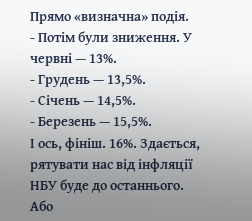Прямо «визначна» подія.
- Потім були зниження. У червні — 13%.
- Грудень — 13,5%.
- Січень — 14,5%.
- Березень — 15,5%.
І ось, фініш. 16%. Здається, рятувати нас від інфляції НБУ буде до останнього. Або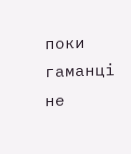поки гаманці не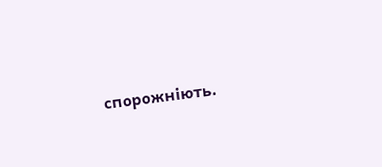спорожніють.